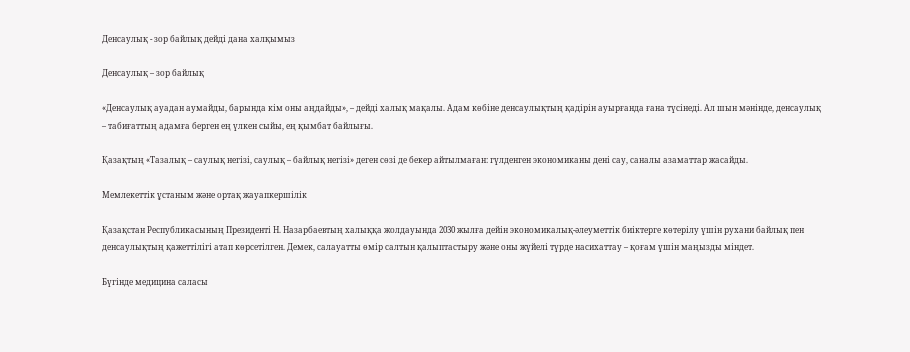Денсаулық - зор байлық дейді дана халқымыз

Денсаулық – зор байлық

«Денсаулық ауадан аумайды, барында кім оны аңдайды», – дейді халық мақалы. Адам көбіне денсаулықтың қадірін ауырғанда ғана түсінеді. Ал шын мәнінде, денсаулық – табиғаттың адамға берген ең үлкен сыйы, ең қымбат байлығы.

Қазақтың «Тазалық – саулық негізі, саулық – байлық негізі» деген сөзі де бекер айтылмаған: гүлденген экономиканы дені сау, саналы азаматтар жасайды.

Мемлекеттік ұстаным және ортақ жауапкершілік

Қазақстан Республикасының Президенті Н. Назарбаевтың халыққа жолдауында 2030 жылға дейін экономикалық-әлеуметтік биіктерге көтерілу үшін рухани байлық пен денсаулықтың қажеттілігі атап көрсетілген. Демек, салауатты өмір салтын қалыптастыру және оны жүйелі түрде насихаттау – қоғам үшін маңызды міндет.

Бүгінде медицина саласы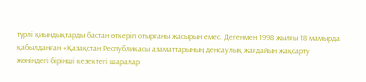түрлі қиындықтарды бастан өткеріп отырғаны жасырын емес. Дегенмен 1998 жылғы 18 мамырда қабылданған «Қазақстан Республикасы азаматтарының денсаулық жағдайын жақсарту жөніндегі бірінші кезектегі шаралар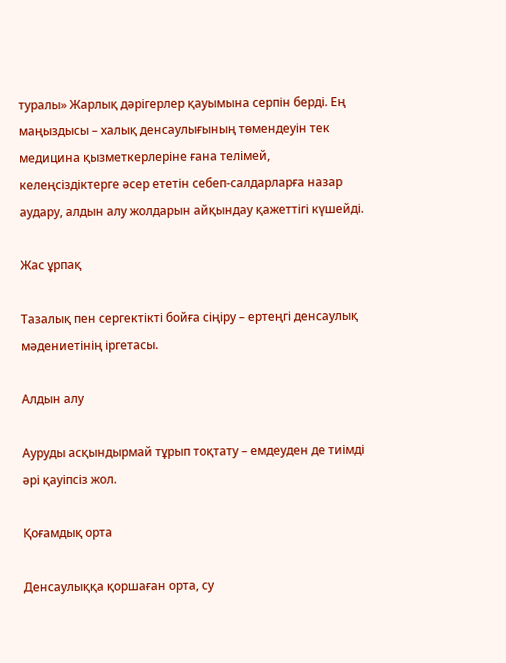туралы» Жарлық дәрігерлер қауымына серпін берді. Ең маңыздысы – халық денсаулығының төмендеуін тек медицина қызметкерлеріне ғана телімей, келеңсіздіктерге әсер ететін себеп-салдарларға назар аудару, алдын алу жолдарын айқындау қажеттігі күшейді.

Жас ұрпақ

Тазалық пен сергектікті бойға сіңіру – ертеңгі денсаулық мәдениетінің іргетасы.

Алдын алу

Ауруды асқындырмай тұрып тоқтату – емдеуден де тиімді әрі қауіпсіз жол.

Қоғамдық орта

Денсаулыққа қоршаған орта, су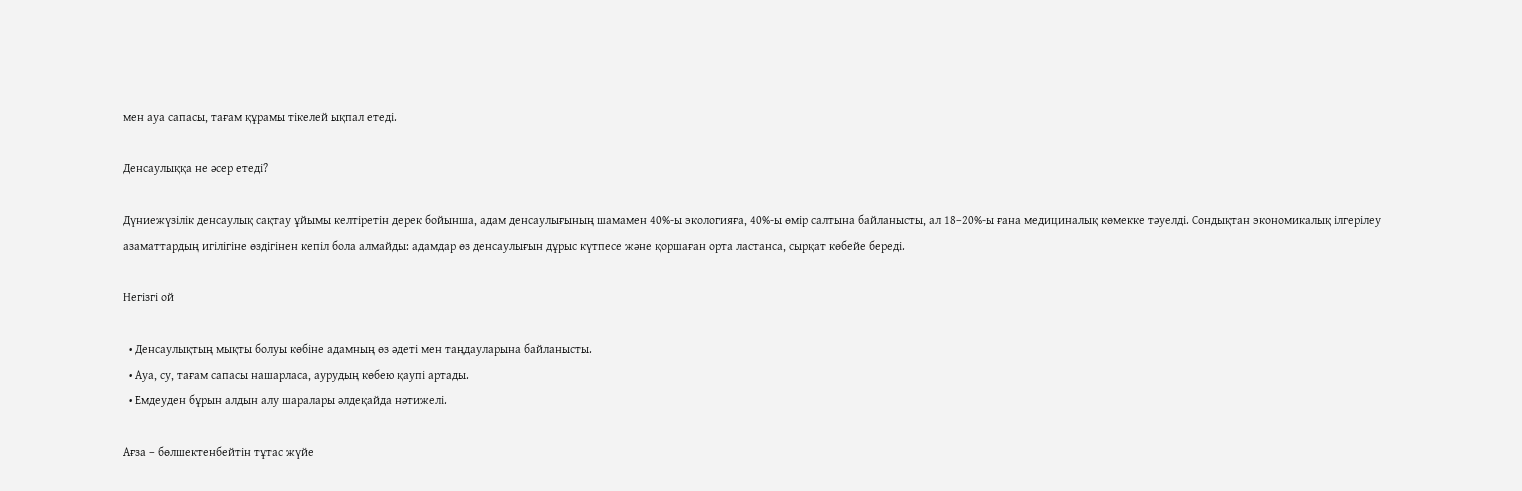мен ауа сапасы, тағам құрамы тікелей ықпал етеді.

Денсаулыққа не әсер етеді?

Дүниежүзілік денсаулық сақтау ұйымы келтіретін дерек бойынша, адам денсаулығының шамамен 40%-ы экологияға, 40%-ы өмір салтына байланысты, ал 18–20%-ы ғана медициналық көмекке тәуелді. Сондықтан экономикалық ілгерілеу азаматтардың игілігіне өздігінен кепіл бола алмайды: адамдар өз денсаулығын дұрыс күтпесе және қоршаған орта ластанса, сырқат көбейе береді.

Негізгі ой

  • Денсаулықтың мықты болуы көбіне адамның өз әдеті мен таңдауларына байланысты.
  • Ауа, су, тағам сапасы нашарласа, аурудың көбею қаупі артады.
  • Емдеуден бұрын алдын алу шаралары әлдеқайда нәтижелі.

Ағза – бөлшектенбейтін тұтас жүйе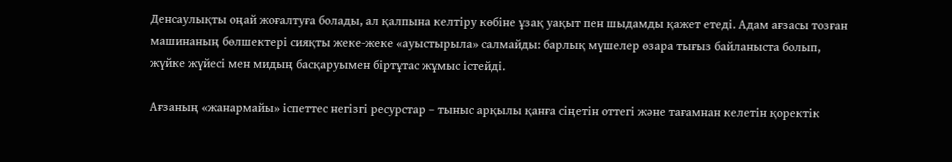Денсаулықты оңай жоғалтуға болады, ал қалпына келтіру көбіне ұзақ уақыт пен шыдамды қажет етеді. Адам ағзасы тозған машинаның бөлшектері сияқты жеке-жеке «ауыстырыла» салмайды: барлық мүшелер өзара тығыз байланыста болып, жүйке жүйесі мен мидың басқаруымен біртұтас жұмыс істейді.

Ағзаның «жанармайы» іспеттес негізгі ресурстар – тыныс арқылы қанға сіңетін оттегі және тағамнан келетін қоректік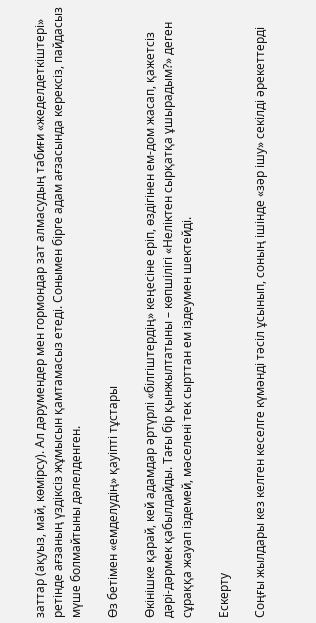заттар (ақуыз, май, көмірсу). Ал дәрумендер мен гормондар зат алмасудың табиғи «жеделдеткіштері» ретінде ағзаның үздіксіз жұмысын қамтамасыз етеді. Сонымен бірге адам ағзасында керексіз, пайдасыз мүше болмайтыны дәлелденген.

Өз бетімен «емделудің» қауіпті тұстары

Өкінішке қарай, кей адамдар әртүрлі «білгіштердің» кеңесіне еріп, өздігінен ем-дом жасап, қажетсіз дәрі-дәрмек қабылдайды. Тағы бір қынжылтатыны – көпшілігі «Неліктен сырқатқа ұшырадым?» деген сұраққа жауап іздемей, мәселені тек сырттан ем іздеумен шектейді.

Ескерту

Соңғы жылдары кез келген кеселге күмәнді тәсіл ұсынып, соның ішінде «зәр ішу» секілді әрекеттерді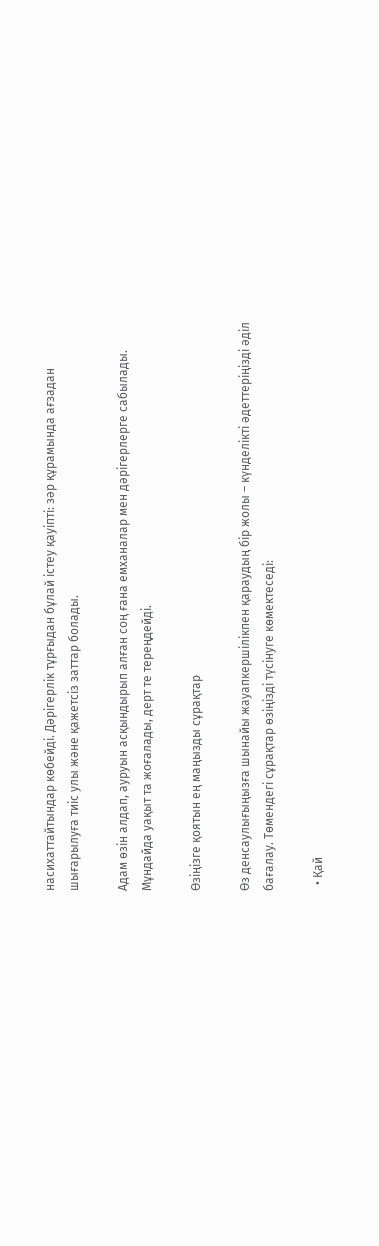насихаттайтындар көбейді. Дәрігерлік тұрғыдан бұлай істеу қауіпті: зәр құрамында ағзадан шығарылуға тиіс улы және қажетсіз заттар болады.

Адам өзін алдап, ауруын асқындырып алған соң ғана емханалар мен дәрігерлерге сабылады. Мұндайда уақыт та жоғалады, дерт те тереңдейді.

Өзіңізге қоятын ең маңызды сұрақтар

Өз денсаулығыңызға шынайы жауапкершілікпен қараудың бір жолы – күнделікті әдеттеріңізді әділ бағалау. Төмендегі сұрақтар өзіңізді түсінуге көмектеседі:

  • Қай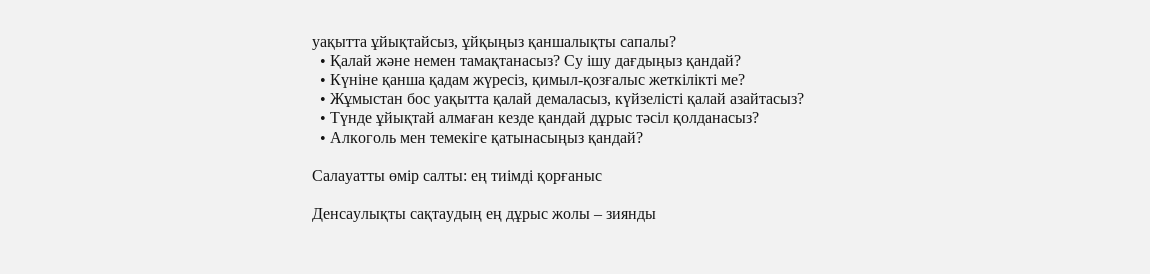уақытта ұйықтайсыз, ұйқыңыз қаншалықты сапалы?
  • Қалай және немен тамақтанасыз? Су ішу дағдыңыз қандай?
  • Күніне қанша қадам жүресіз, қимыл-қозғалыс жеткілікті ме?
  • Жұмыстан бос уақытта қалай демаласыз, күйзелісті қалай азайтасыз?
  • Түнде ұйықтай алмаған кезде қандай дұрыс тәсіл қолданасыз?
  • Алкоголь мен темекіге қатынасыңыз қандай?

Салауатты өмір салты: ең тиімді қорғаныс

Денсаулықты сақтаудың ең дұрыс жолы – зиянды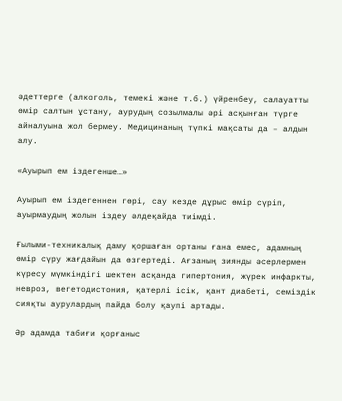әдеттерге (алкоголь, темекі және т.б.) үйренбеу, салауатты өмір салтын ұстану, аурудың созылмалы әрі асқынған түрге айналуына жол бермеу. Медицинаның түпкі мақсаты да – алдын алу.

«Ауырып ем іздегенше…»

Ауырып ем іздегеннен гөрі, сау кезде дұрыс өмір сүріп, ауырмаудың жолын іздеу әлдеқайда тиімді.

Ғылыми-техникалық даму қоршаған ортаны ғана емес, адамның өмір сүру жағдайын да өзгертеді. Ағзаның зиянды әсерлермен күресу мүмкіндігі шектен асқанда гипертония, жүрек инфаркты, невроз, вегетодистония, қатерлі ісік, қант диабеті, семіздік сияқты аурулардың пайда болу қаупі артады.

Әр адамда табиғи қорғаныс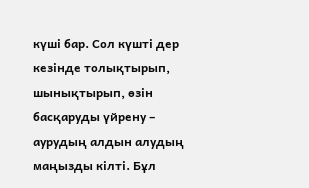күші бар. Сол күшті дер кезінде толықтырып, шынықтырып, өзін басқаруды үйрену – аурудың алдын алудың маңызды кілті. Бұл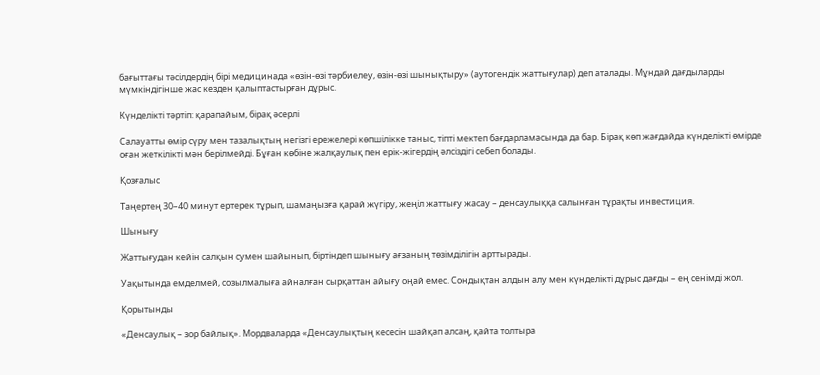бағыттағы тәсілдердің бірі медицинада «өзін-өзі тәрбиелеу, өзін-өзі шынықтыру» (аутогендік жаттығулар) деп аталады. Мұндай дағдыларды мүмкіндігінше жас кезден қалыптастырған дұрыс.

Күнделікті тәртіп: қарапайым, бірақ әсерлі

Салауатты өмір сүру мен тазалықтың негізгі ережелері көпшілікке таныс, тіпті мектеп бағдарламасында да бар. Бірақ көп жағдайда күнделікті өмірде оған жеткілікті мән берілмейді. Бұған көбіне жалқаулық пен ерік-жігердің әлсіздігі себеп болады.

Қозғалыс

Таңертең 30–40 минут ертерек тұрып, шамаңызға қарай жүгіру, жеңіл жаттығу жасау – денсаулыққа салынған тұрақты инвестиция.

Шынығу

Жаттығудан кейін салқын сумен шайынып, біртіндеп шынығу ағзаның төзімділігін арттырады.

Уақытында емделмей, созылмалыға айналған сырқаттан айығу оңай емес. Сондықтан алдын алу мен күнделікті дұрыс дағды – ең сенімді жол.

Қорытынды

«Денсаулық – зор байлық». Мордваларда «Денсаулықтың кесесін шайқап алсаң, қайта толтыра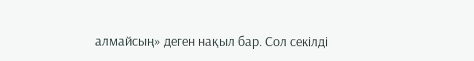алмайсың» деген нақыл бар. Сол секілді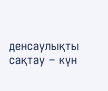денсаулықты сақтау – күн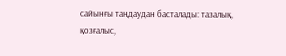сайынғы таңдаудан басталады: тазалық, қозғалыс,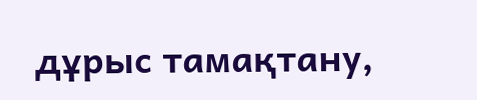дұрыс тамақтану,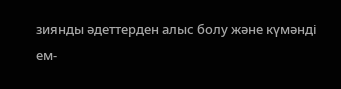зиянды әдеттерден алыс болу және күмәнді ем-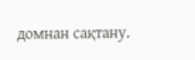домнан сақтану.